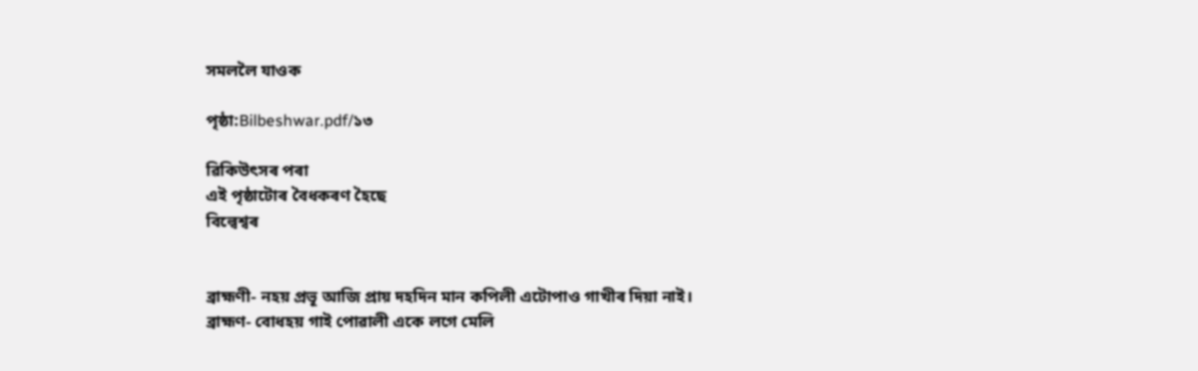সমললৈ যাওক

পৃষ্ঠা:Bilbeshwar.pdf/১৩

ৱিকিউৎসৰ পৰা
এই পৃষ্ঠাটোৰ বৈধকৰণ হৈছে
বিল্বেশ্বৰ


ব্ৰাহ্মণী- নহয় প্ৰভূ আজি প্ৰায় দহদিন মান কপিলী এটোপাও গাখীৰ দিয়া নাই।
ব্ৰাহ্মণ- বোধহয় গাই পোৱালী একে লগে মেলি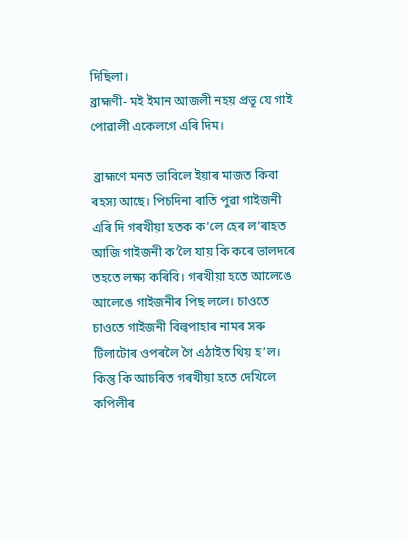দিছিলা।
ব্ৰাহ্মণী- মই ইমান আজলী নহয় প্ৰভূ যে গাই পোৱালী একেলগে এৰি দিম।

 ব্ৰাহ্মণে মনত ভাবিলে ইয়াৰ মাজত কিবা ৰহস্য আছে। পিচদিনা ৰাতি পুৱা গাইজনী এৰি দি গৰখীয়া হতক ক’লে হেৰ ল’ৰাহত আজি গাইজনী ক’লৈ যায় কি কৰে ভালদৰে তহতে লক্ষ্য কৰিবি। গৰখীয়া হতে আলেঙে আলেঙে গাইজনীৰ পিছ ললে। চাওতে চাওতে গাইজনী বিল্বপাহাৰ নামৰ সৰু টিলাটোৰ ওপৰলৈ গৈ এঠাইত থিয় হ’ল। কিন্তু কি আচৰিত গৰখীয়া হতে দেখিলে কপিলীৰ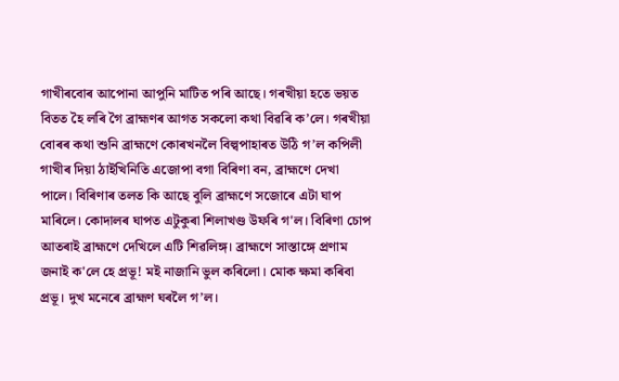গাখীৰবোৰ আপোনা আপুনি মাটিত পৰি আছে। গৰখীয়া হতে ভয়ত বিতত হৈ লৰি গৈ ব্ৰাহ্মণৰ আগত সকলো কথা বিৱৰি ক’লে। গৰখীয়া বোৰৰ কথা শুনি ব্ৰাহ্মণে কোৰখনলৈ বিল্বপাহাৰত উঠি গ’ল কপিলী গাখীৰ দিয়া ঠাইখিনিতি এজোপা বগা বিৰিণা বন, ব্ৰাহ্মণে দেখা পালে। বিৰিণাৰ তলত কি আছে বুলি ব্ৰাহ্মণে সজোৰে এটা ঘাপ মাৰিলে। কোদালৰ ঘাপত এটুকুৰা শিলাখণ্ড উফৰি গ'ল। বিৰিণা চোপ আতৰাই ব্ৰাহ্মণে দেখিলে এটি শিৱলিঙ্গ। ব্ৰাহ্মণে সাস্তাঙ্গে প্ৰণাম জনাই ক'লে হে প্ৰভূ! মই নাজানি ভুল কৰিলো। মোক ক্ষমা কৰিবা প্ৰভূ। দুখ মনেৰে ব্ৰাহ্মণ ঘৰলৈ গ’ল।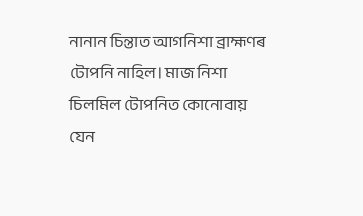নানান চিন্তাত আগনিশা ব্ৰাহ্মণৰ টোপনি নাহিল। মাজ নিশা চিলমিল টোপনিত কোনোবায় যেন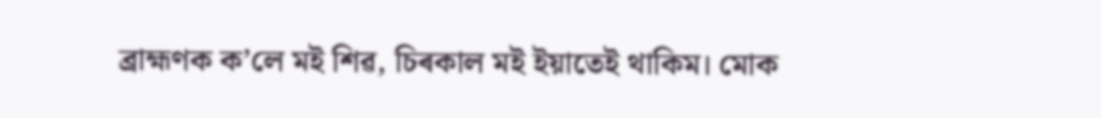ব্ৰাহ্মণক ক’লে মই শিৱ, চিৰকাল মই ইয়াতেই থাকিম। মোক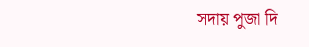সদায় পুজা দি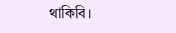থাকিবি।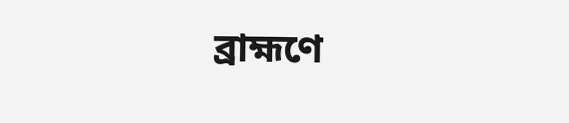ব্ৰাহ্মণে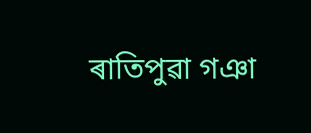ৰাতিপুৱা গঞা